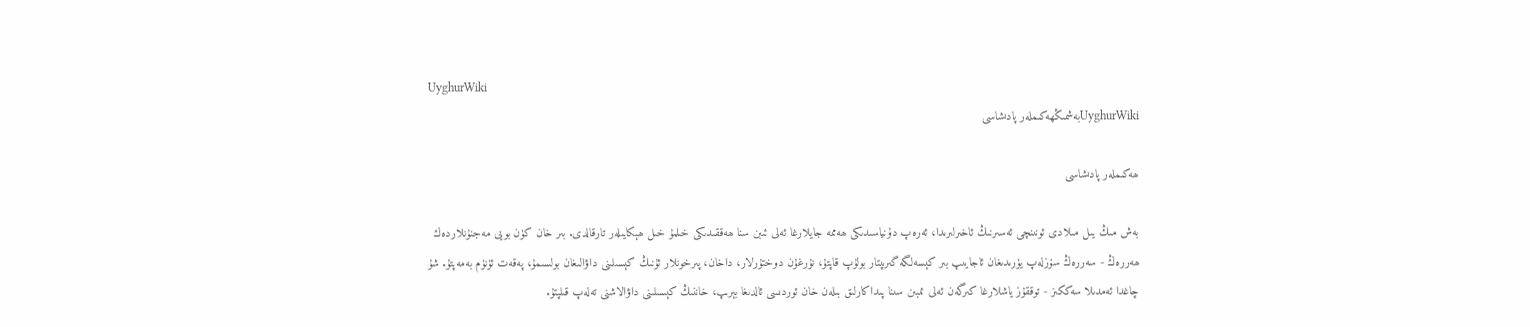UyghurWiki
UyghurWikiبەشمىڭھەكىملەر پادىشاسى

ھەكىملەر پادىشاسى

بەش مىڭ يىل مىلادى ئونىنچى ئەسىرنىڭ ئاخىرلىرىدا، ئەرەپ دۇنياسىدىكى ھەممە جايلارغا ئەلى ئىبن سنا ھەققىدىكى خىلمۇ خىل ھېكايىلەر تارقالدى. بىر خان كۈن بويى مەجنۇنلاردەك ھەررەڭ - سەررەڭ سۆزلەپ يۈرىدىغان ئاجايىپ بىر كېسەلگە گىرىپتار بولۇپ قاپتۇ، نۇرغۇن دوختۇرلار، داخان، پىرخونلار ئۇنىڭ كېسىلىنى داۋالىغان بولسىمۇ، پەقەت ئۈنۈم بەمەپتۇ. شۇ چاغدا ئەمدىلا سەككىز - توققۇز ياشلارغا كىرگەن ئەلى ئىبىن سىنا پىداكارلىق بىلەن خان ئوردىسى ئالدىغا بېرىپ، خاننىڭ كېسىلىنى داۋالاشنى تەلەپ قىلپتۇ.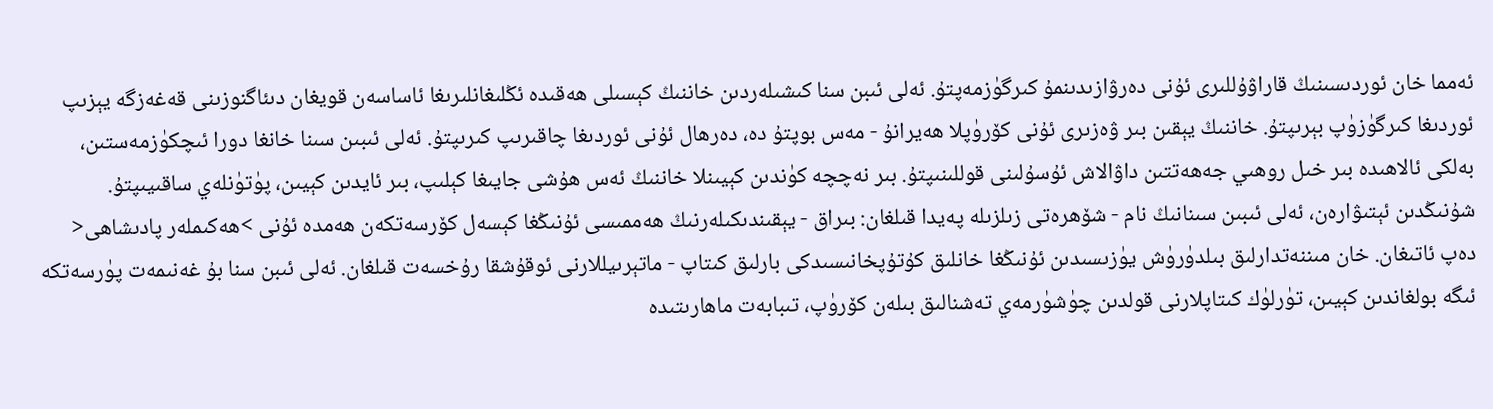ئەمما خان ئوردىسىنىڭ قاراۋۇللىرى ئۇنى دەرۋازىدىنمۇ كىرگۈزمەپتۇ. ئەلى ئىبن سنا كىشىلەردىن خاننىڭ كېسىلى ھەقىدە ئڭلىغانلىرىغا ئاساسەن قويغان دىئاگنوزىنى قەغەزگە يېزىپ ئوردىغا كىرگۈزۈپ بېرىپتۇ. خاننىڭ يېقىن بىر ۋەزىرى ئۇنى كۆرۈپلا ھەيرانۇ - مەس بوپتۇ دە، دەرھال ئۇنى ئوردىغا چاقىرىپ كىرىپتۇ. ئەلى ئىبىن سىنا خانغا دورا ئىچكۈزمەستىن، بەلكى ئالاھىدە بىر خىل روھىي جەھەتتىن داۋالاش ئۇسۇلىنى قوللىنىپتۇ. بىر نەچچە كۈندىن كېيىنلا خاننىڭ ئەس ھۇشى جايىغا كېلىپ، بىر ئايدىن كېيىن، پۈتۈنلەي ساقىيىپتۇ. شۇنىڭدىن ئېتىۋارەن، ئەلى ئىبىن سىنانىڭ نام - شۆھرەتى زىلزىلە پەيدا قىلغان: بىراق - يېقىندىكىلەرنىڭ ھەممىسى ئۇنىڭغا كېسەل كۆرسەتكەن ھەمدە ئۇنى >ھەكىملەر پادىشاھى< دەپ ئاتىغان. خان مىننەتدارلىق بىلدۈرۈش يۈزىسىدىن ئۇنىڭغا خانلىق كۇتۇپخانىسىدكى بارلىق كىتاپ - ماتېرىيللارنى ئوقۇشقا رۇخسەت قىلغان. ئەلى ئىبن سنا بۇ غەنىمەت پۈرسەتكە ئىگە بولغاندىن كېيىن، تۈرلۈك كىتاپلارنى قولدىن چۈشۈرمەي تەشنالىق بىلەن كۆرۈپ، تىبابەت ماھارىتىدە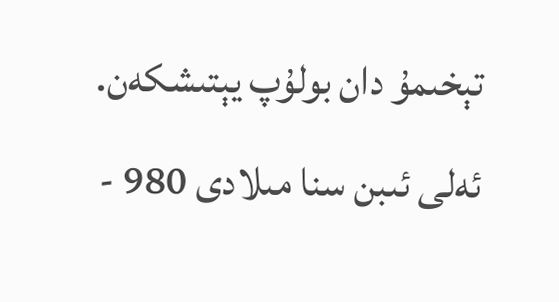تېخىمۇ دان بولۇپ يېتىشكەن. ئەلى ئىبن سنا مىلادى 980 -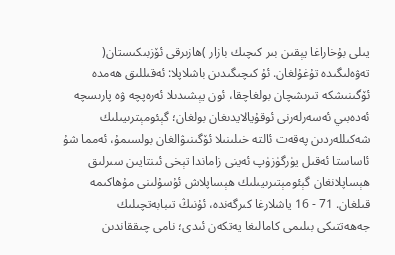يىلى بۇخاراغا يېقىن بىر كىچىك بازار )ھازىرقى ئۆزبىكىستان( تەۋەلىگىدە تۇغۇلغان. ئۇ كىچىگىدىن باشلاپلا: ئەقىللىق ھەمدە ئۆگىنىشكە تىرىشچان بولغاچقا، ئون يېشىدىلا ئەرەپچە ۋە پارىسچە ئەدەبىي ئەسەرلەرنى ئوقۇيالايدىغان بولغان؛ گېئومېترىيىلىك شەكىللەردىن پەقەت ئالتە خىلىنىلا ئۆگىنىۋالغان بولسىمۇ، ئەمما شۇ ئاساستا ئەقىل يۈرگۈزۈپ ئەينى زاماندا تېخى ئىنتايىن سىرلىق ھېساپلانغان گېئومېتىرىيىلىك ھېساپلاش ئۇسۇلىنى مۇھاكىمە قىلغان. 71 - 16 ياشلارغا كىرگەندە، ئۇنىڭ تىبابەتچىلىك جەھەتتىكى بىلىمى كامالىغا يەتكەن ئىدى؛ نامى چىققاندىن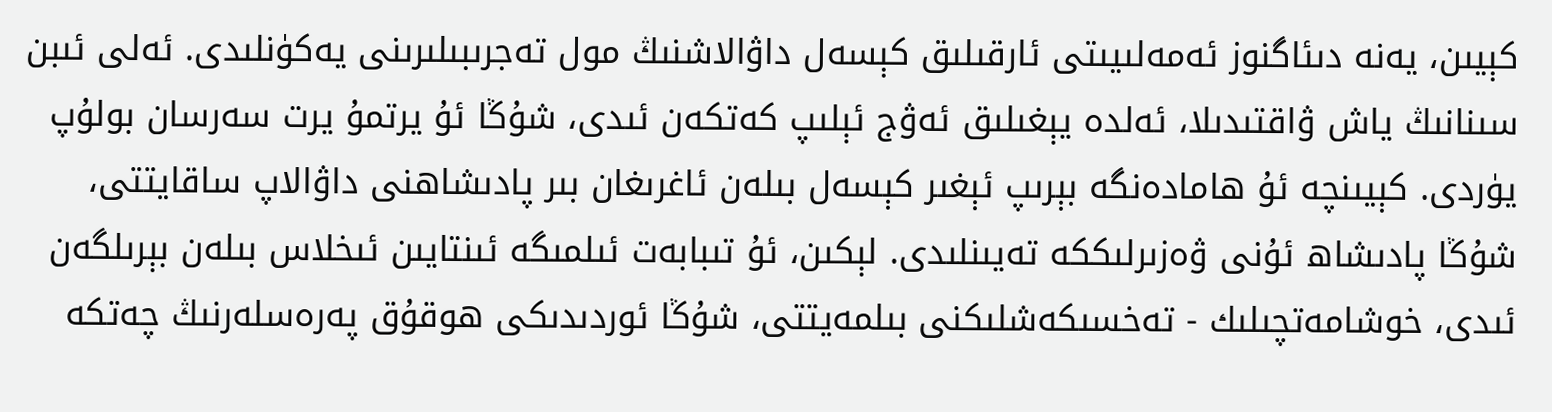كېيىن، يەنە دىئاگنوز ئەمەلىيىتى ئارقىلىق كېسەل داۋالاشنىڭ مول تەجرىبىلىرىنى يەكۈنلىدى. ئەلى ئىبن سىنانىڭ ياش ۋاقتىدىلا، ئەلدە يېغىلىق ئەۋج ئېلىپ كەتكەن ئىدى، شۇڭا ئۇ يرتمۇ يرت سەرسان بولۇپ يۈردى. كېيىنچە ئۇ ھامادەنگە بېرىپ ئېغىر كېسەل بىلەن ئاغرىغان بىر پادىشاھنى داۋالاپ ساقايتتى، شۇڭا پادىشاھ ئۇنى ۋەزىرلىككە تەيىنلىدى. لېكىن، ئۇ تىبابەت ئىلمىگە ئىنتايىن ئىخلاس بىلەن بېرىلگەن ئىدى، خوشامەتچىلىك - تەخسىكەشلىكنى بىلمەيتتى، شۇڭا ئوردىدىكى ھوقۇق پەرەسلەرنىڭ چەتكە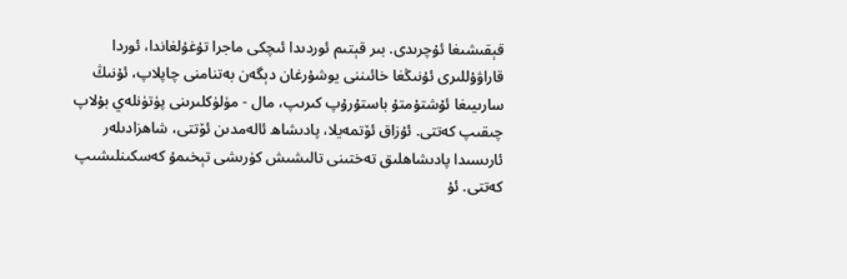قېقىشىغا ئۇچرىدى. بىر قېتىم ئوردىدا ئىچكى ماجرا تۇغۇلغاندا، ئوردا قاراۋۇللىرى ئۇنىڭغا خائىننى يوشۇرغان دېگەن بەتنامنى چاپلاپ، ئۇنىڭ سارىيىغا ئۇشتۇمتۇ باستۇرۇپ كىرىپ، مال - مۈلۈكلىرىنى پۈتۈنلەي بۇلاپ چىقىپ كەتتى. ئۇزاق ئۆتمەيلا، پادىشاھ ئالەمدىن ئۆتتى، شاھزادىلەر ئارىسىدا پادىشاھلىق تەختىنى تالىشىش كۈرىشى تېخىمۇ كەسكىنلىشىپ كەتتى. ئۇ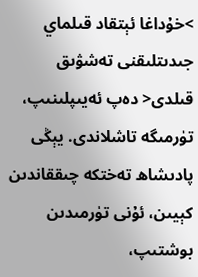>خۇداغا ئېتقاد قىلماي جىدىتلىقنى تەشۋىق قىلدى< دەپ ئەيىپلىنىپ، تۈرمىگە تاشلاندى. يېڭى پادىشاھ تەختكە چىققاندىن كېيىن، ئۇنى تۈرمىدىن بوشتىپ،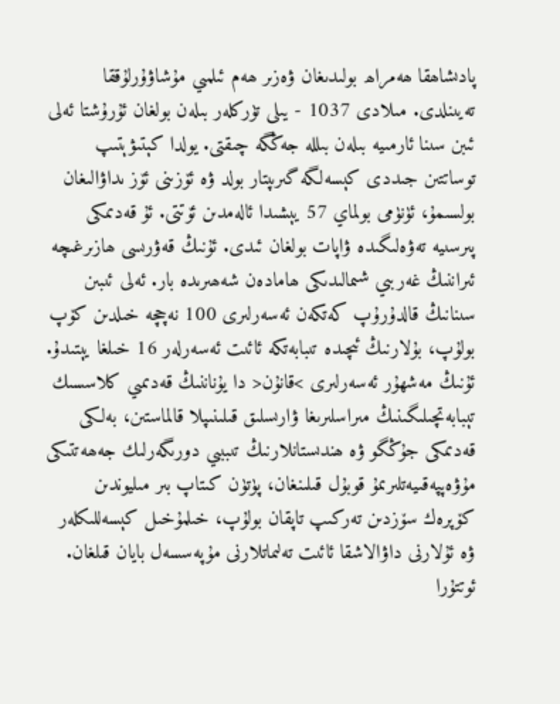پادىشاھقا ھەمراھ بولىدىغان ۋەزىر ھەم ئىلمىي مۇشاۋۇرلۇققا تەيىنلدى. مىلادى 1037 - يىلى تۈركلەر بىلەن بولغان ئۇرۇشتا ئەلى ئىبن سىنا ئارمىيە بىلەن بىللە جەڭگە چىقتى. يولدا كېتىۋېتىپ توساتتىن جىددى كېسەلگە گىرىپتار بولد ۋە ئۆزىنى ئۆز ىداۋالىغان بولسىمۇ، ئۈنۈمى بولماي 57 يېشىدا ئالەمدىن ئۆتتى. ئۇ قەدىمكى پىرسىيە تەۋەلىگىدە ۋاپات بولغان ئىدى. ئۇنىڭ قەۋرىسى ھازىرغىچە ئىراننىڭ غەربىي شىمالىدىكى ھامادەن شەھىرىدە بار. ئەلى ئىبىن سىنانىڭ قالدۇرۇپ كەتكەن ئەسەرلىرى 100 نەچچە خىلدىن كۆپ بولۇپ، بۇلارنىڭ ئىچىدە تىبابەتكە ئائىت ئەسەرلەر 16 خىلغا يېتىدۇ. ئۇنىڭ مەشھۇر ئەسەرلىرى >قانۇن< دا يۇناننىڭ قەدىمىي كلاسسىك تېبابەتچىلىگىنىڭ مىراسلىرىغا ۋارىسلىق قىلىنىپلا قالماستىن، بەلكى قەدىمكى جۇڭگو ۋە ھندىستانلارنىڭ تىببىي دورىگەرلىك جەھەتتىكى مۇۋەپپەقىيەتلىرىمۇ قوبۇل قىلىنغان، پۈتۈن كىتاپ بىر مىليوندىن كۆپرەك سۆزدىن تەركىپ تاپقان بولۇپ، خىلمۇخىل كېسەللىكلەر ۋە ئۇلارنى داۋالاشقا ئائىت تەلىماتلارنى مۇپەسسەل بايان قىلغان. ئوتتۇرا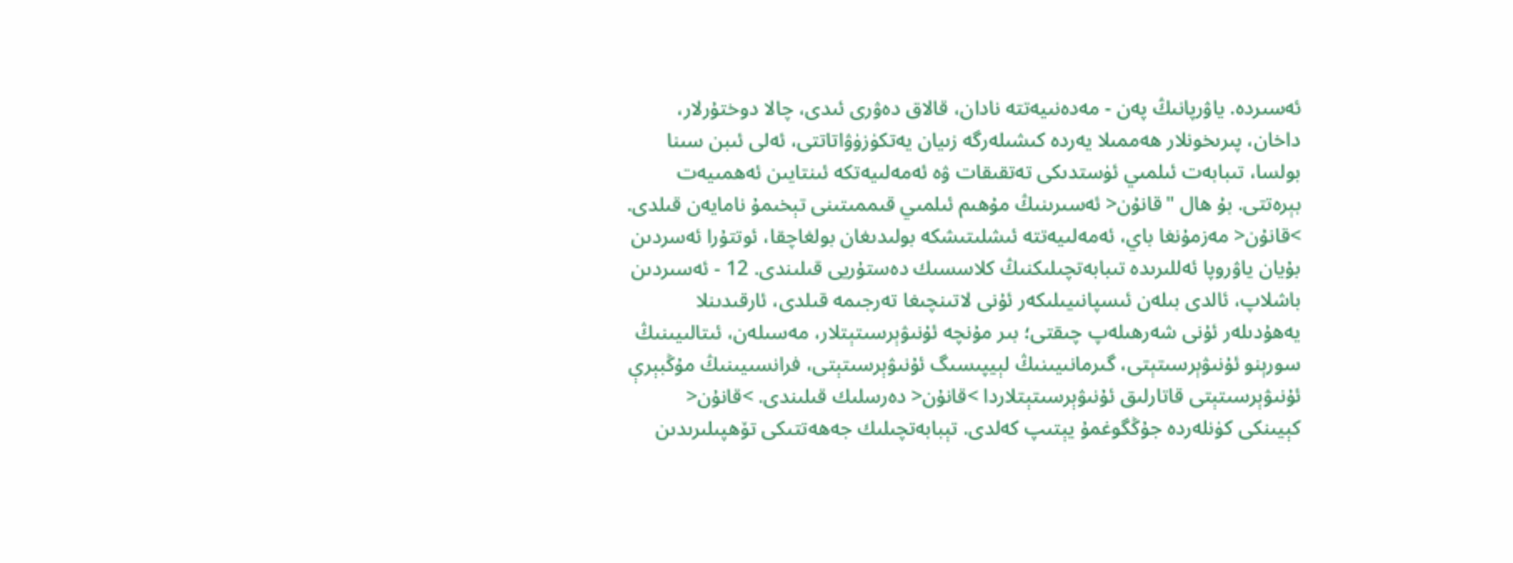ئەسىردە. ياۋرپانىڭ پەن - مەدەنىيەتتە نادان، قالاق دەۋرى ئىدى، چالا دوختۇرلار، داخان، پىرىخونلار ھەممىلا يەردە كىشىلەرگە زىيان يەتكۈزۈۋاتاتتى، ئەلى ئىبن سىنا بولسا، تىبابەت ئىلمىي ئۈستدىكى تەتقىقات ۋە ئەمەلىيەتكە ئىنتايىن ئەھمىيەت بېرەتتى. بۇ ھال "قانۇن< ئەسىرىنىڭ مۇھىم ئىلمىي قىممىتىنى تېخىمۇ نامايەن قىلدى. >قانۇن< مەزمۇنغا باي، ئەمەلىيەتتە ئىشلىتىشكە بولىدىغان بولغاچقا، ئوتتۇرا ئەسردىن بۇيان ياۋروپا ئەللىرىدە تىبابەتچىلىكنىڭ كلاسسىك دەستۇريى قىلىندى. 12 - ئەسىردىن باشلاپ، ئالدى بىلەن ئىسپانىيىلىكەر ئۇنى لاتىنچىغا تەرجىمە قىلدى، ئارقىدىنلا يەھۇدىلەر ئۇنى شەرھىلەپ چىقتى؛ بىر مۇنچە ئۇنىۋېرسىتېتلار، مەسىلەن، ئىتالىيىنىڭ سورېنو ئۇنىۋېرسىتېتى، گىرمانىيىنىڭ لېيپىسىگ ئۇنىۋېرسىتېتى، فرانسىيىنىڭ مۇڭبېرې ئۇنىۋېرسىتېتى قاتارلىق ئۇنىۋېرسىتېتلاردا >قانۇن< دەرسلىك قىلىندى. >قانۇن< كېيىنكى كۈنلەردە جۇڭگوغمۇ يېتىپ كەلدى. تېبابەتچىلىك جەھەتتىكى تۆھپىلىرىدىن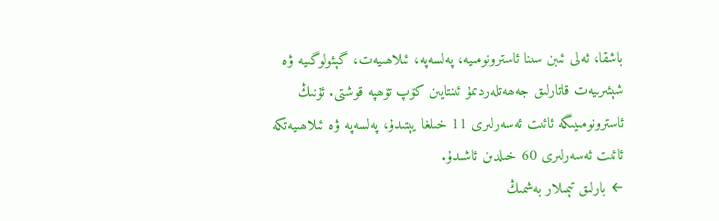باشقا، ئەلى ئىبن سىنا ئاسترونومىيە، پەلسەپە، ئىلاھىيەت، گېئولوگىيە ۋە شېئىرىيەت قاتارلىق جەھەتلەردىمۇ ئىنتايىن كۆپ تۆھپە قوشتى. ئۇنىڭ ئاسترونومىيىگە ئائىت ئەسەرلىرى 11 خىلغا يېتىدۇ، پەلسەپە ۋە ئىلاھىيەتكە ئائىت ئەسەرلىرى 60 خىلدىن ئاشىدۇ.
← بارلىق تېمىلار بەشمىڭ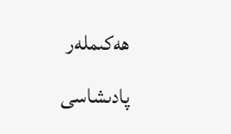ھەكىملەر پادىشاسى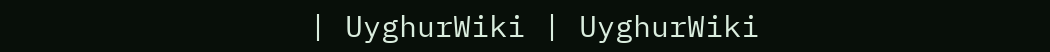| UyghurWiki | UyghurWiki